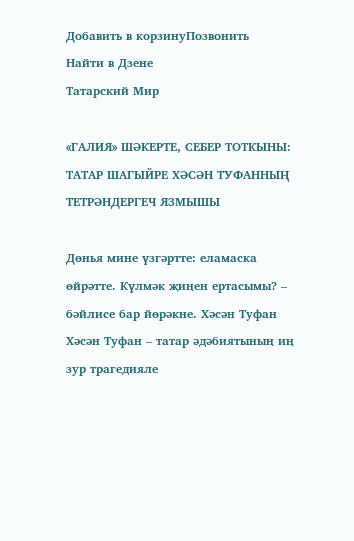Добавить в корзинуПозвонить
Найти в Дзене
Татарский Мир

«ГАЛИЯ» ШӘКЕРТЕ, СЕБЕР ТОТКЫНЫ: ТАТАР ШАГЫЙРЕ ХӘСӘН ТУФАННЫҢ ТЕТРӘНДЕРГЕЧ ЯЗМЫШЫ

Дөнья мине үзгәртте: еламаска өйрәтте. Күлмәк җиңен ертасымы? – бәйлисе бар йөрәкне. Хәсән Туфан Хәсән Туфан – татар әдәбиятының иң зур трагедияле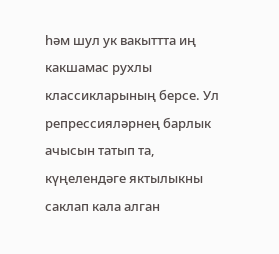һәм шул ук вакыттта иң какшамас рухлы классикларының берсе. Ул репрессияләрнең барлык ачысын татып та, күңелендәге яктылыкны саклап кала алган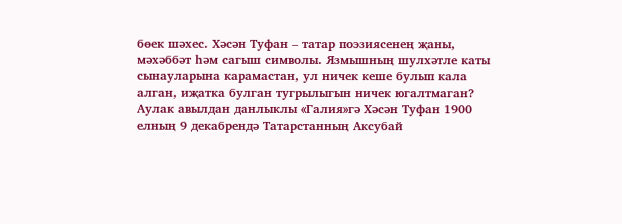бөек шәхес. Хәсән Туфан – татар поэзиясенең җаны, мәхәббәт һәм сагыш символы. Язмышның шулхәтле каты сынауларына карамастан, ул ничек кеше булып кала алган, иҗатка булган тугрылыгын ничек югалтмаган? Аулак авылдан данлыклы «Галия»гә Хәсән Туфан 1900 елның 9 декабрендә Татарстанның Аксубай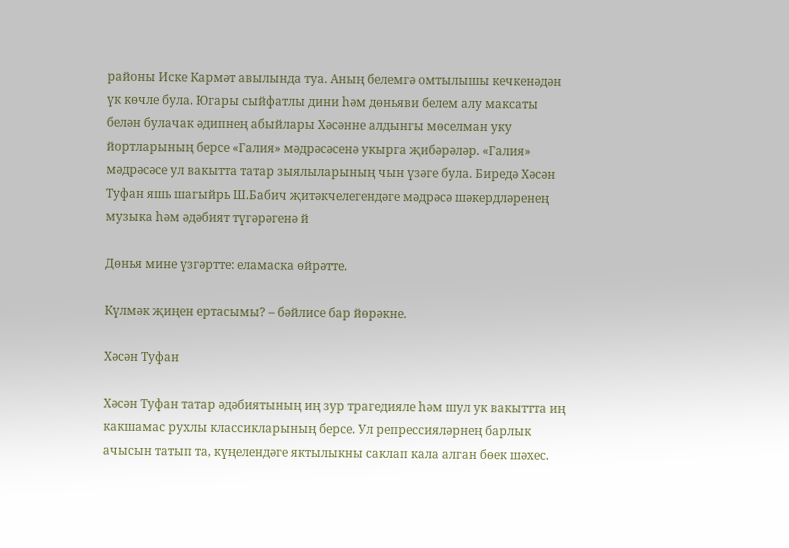районы Иске Кармәт авылында туа. Аның белемгә омтылышы кечкенәдән үк көчле була. Югары сыйфатлы дини һәм дөньяви белем алу максаты белән булачак әдипнең абыйлары Хәсәнне алдынгы мөселман уку йортларының берсе «Галия» мәдрәсәсенә укырга җибәрәләр. «Галия» мәдрәсәсе ул вакытта татар зыялыларының чын үзәге була. Биредә Хәсән Туфан яшь шагыйрь Ш.Бабич җитәкчелегендәге мәдрәсә шәкердләренең музыка һәм әдәбият түгәрәгенә й

Дөнья мине үзгәртте: еламаска өйрәтте.

Күлмәк җиңен ертасымы? – бәйлисе бар йөрәкне.

Хәсән Туфан

Хәсән Туфан татар әдәбиятының иң зур трагедияле һәм шул ук вакыттта иң какшамас рухлы классикларының берсе. Ул репрессияләрнең барлык ачысын татып та, күңелендәге яктылыкны саклап кала алган бөек шәхес.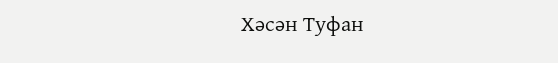Хәсән Туфан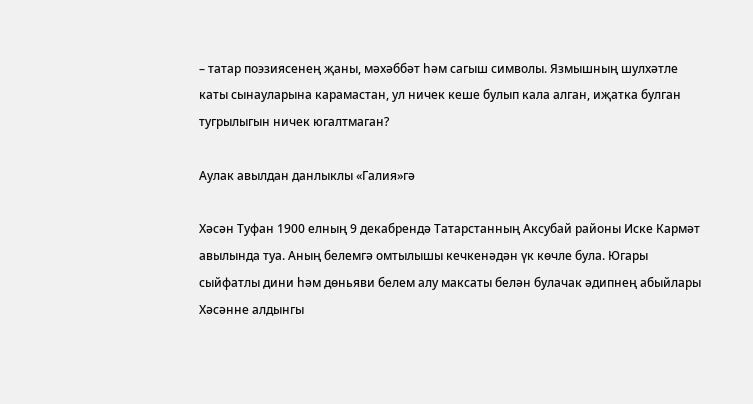– татар поэзиясенең җаны, мәхәббәт һәм сагыш символы. Язмышның шулхәтле каты сынауларына карамастан, ул ничек кеше булып кала алган, иҗатка булган тугрылыгын ничек югалтмаган?

Аулак авылдан данлыклы «Галия»гә

Хәсән Туфан 1900 елның 9 декабрендә Татарстанның Аксубай районы Иске Кармәт авылында туа. Аның белемгә омтылышы кечкенәдән үк көчле була. Югары сыйфатлы дини һәм дөньяви белем алу максаты белән булачак әдипнең абыйлары Хәсәнне алдынгы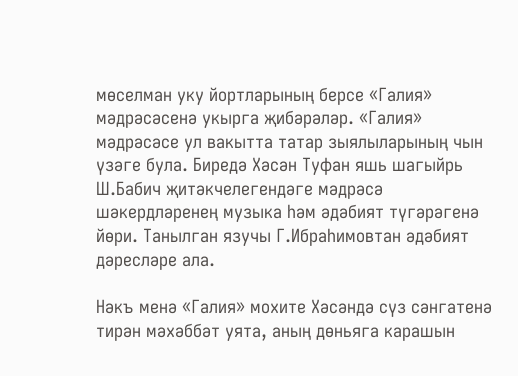мөселман уку йортларының берсе «Галия» мәдрәсәсенә укырга җибәрәләр. «Галия» мәдрәсәсе ул вакытта татар зыялыларының чын үзәге була. Биредә Хәсән Туфан яшь шагыйрь Ш.Бабич җитәкчелегендәге мәдрәсә шәкердләренең музыка һәм әдәбият түгәрәгенә йөри. Танылган язучы Г.Ибраһимовтан әдәбият дәресләре ала.

Нәкъ менә «Галия» мохите Хәсәндә сүз сәнгатенә тирән мәхәббәт уята, аның дөньяга карашын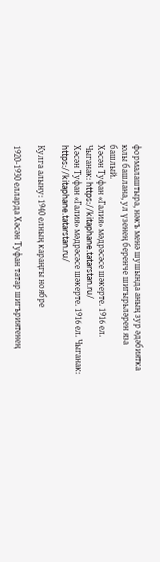формалаштыра, нәкъ менә шушында аның зур әдәбиятка юлы башлана, ул үзенең беренче шигырьләрен яза башлый.
Хәсән Туфан «Галия» мәдрәсәсе шәкерте. 1916 ел.
Чыганак: https://kitaphane.tatarstan.ru/
Хәсән Туфан «Галия» мәдрәсәсе шәкерте. 1916 ел. Чыганак: https://kitaphane.tatarstan.ru/

Кулга алыну: 1940 елның караңгы ноябре

1920-1930 елларда Хәсән Туфан татар шигъриятенең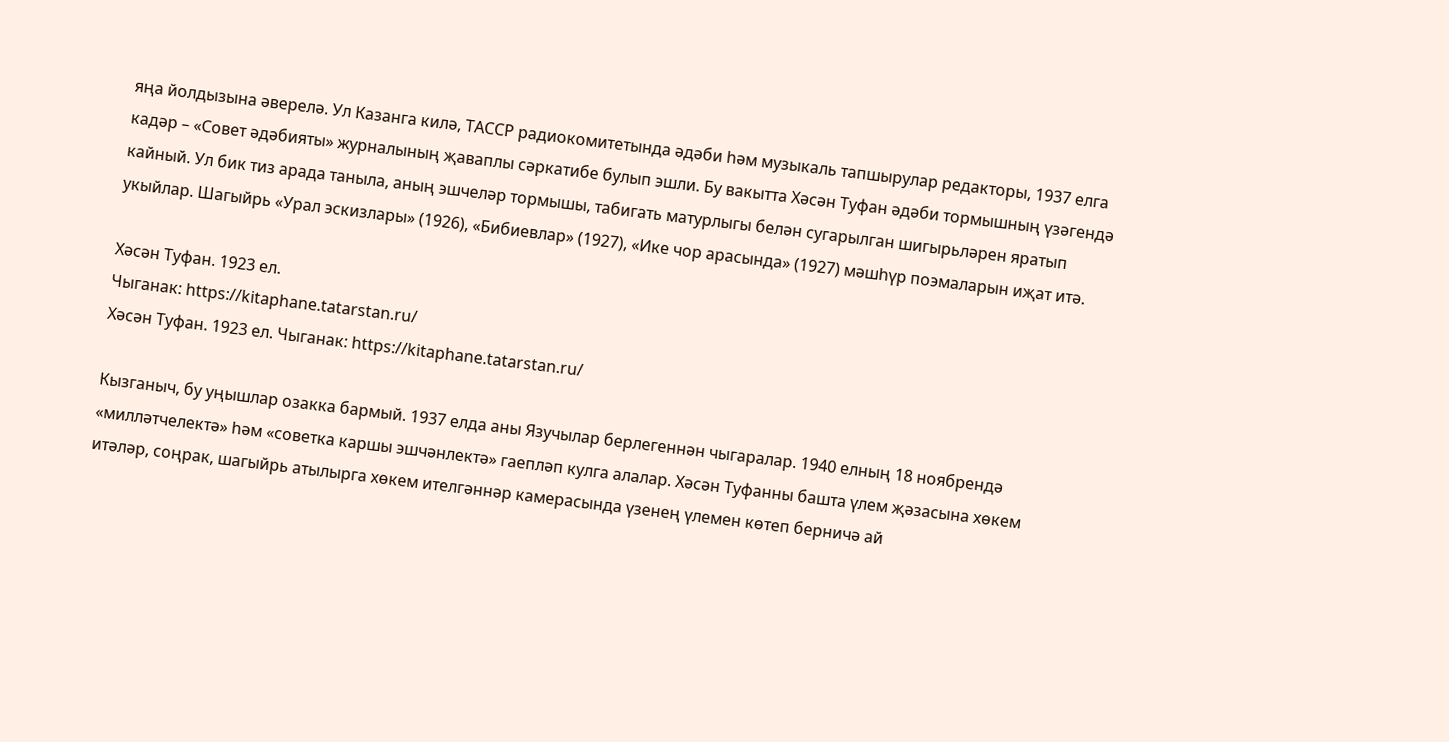яңа йолдызына әверелә. Ул Казанга килә, ТАССР радиокомитетында әдәби һәм музыкаль тапшырулар редакторы, 1937 елга кадәр – «Совет әдәбияты» журналының җаваплы сәркатибе булып эшли. Бу вакытта Хәсән Туфан әдәби тормышның үзәгендә кайный. Ул бик тиз арада таныла, аның эшчеләр тормышы, табигать матурлыгы белән сугарылган шигырьләрен яратып укыйлар. Шагыйрь «Урал эскизлары» (1926), «Бибиевлар» (1927), «Ике чор арасында» (1927) мәшһүр поэмаларын иҗат итә.

Хәсән Туфан. 1923 ел.
Чыганак: https://kitaphane.tatarstan.ru/
Хәсән Туфан. 1923 ел. Чыганак: https://kitaphane.tatarstan.ru/

Кызганыч, бу уңышлар озакка бармый. 1937 елда аны Язучылар берлегеннән чыгаралар. 1940 елның 18 ноябрендә «милләтчелектә» һәм «советка каршы эшчәнлектә» гаепләп кулга алалар. Хәсән Туфанны башта үлем җәзасына хөкем итәләр, соңрак, шагыйрь атылырга хөкем ителгәннәр камерасында үзенең үлемен көтеп берничә ай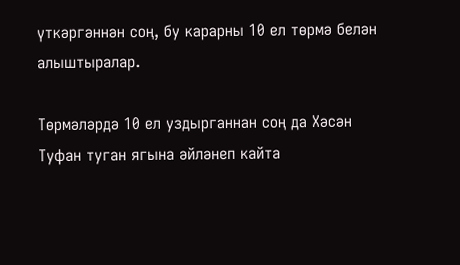үткәргәннән соң, бу карарны 10 ел төрмә белән алыштыралар.

Төрмәләрдә 10 ел уздырганнан соң да Хәсән Туфан туган ягына әйләнеп кайта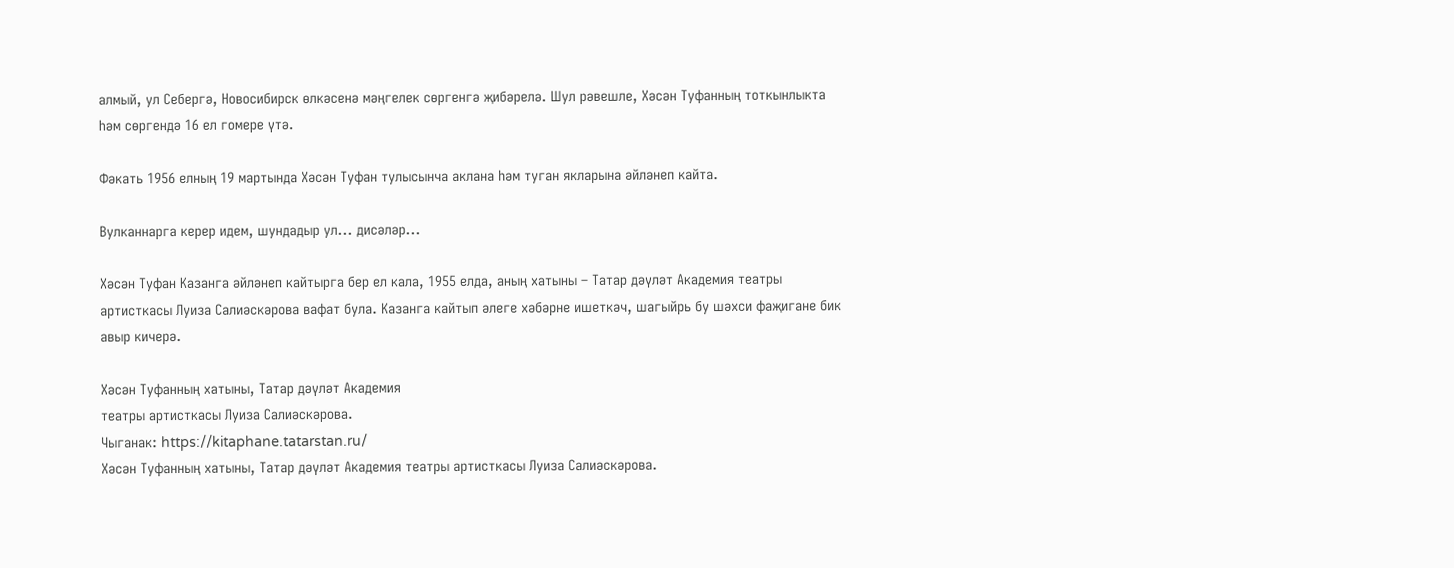алмый, ул Себергә, Новосибирск өлкәсенә мәңгелек сөргенгә җибәрелә. Шул рәвешле, Хәсән Туфанның тоткынлыкта һәм сөргендә 16 ел гомере үтә.

Фәкать 1956 елның 19 мартында Хәсән Туфан тулысынча аклана һәм туган якларына әйләнеп кайта.

Вулканнарга керер идем, шундадыр ул... дисәләр...

Хәсән Туфан Казанга әйләнеп кайтырга бер ел кала, 1955 елда, аның хатыны – Татар дәүләт Академия театры артисткасы Луиза Салиәскәрова вафат була. Казанга кайтып әлеге хәбәрне ишеткәч, шагыйрь бу шәхси фаҗигане бик авыр кичерә.

Хәсән Туфанның хатыны, Татар дәүләт Академия
театры артисткасы Луиза Салиәскәрова.
Чыганак: https://kitaphane.tatarstan.ru/
Хәсән Туфанның хатыны, Татар дәүләт Академия театры артисткасы Луиза Салиәскәрова.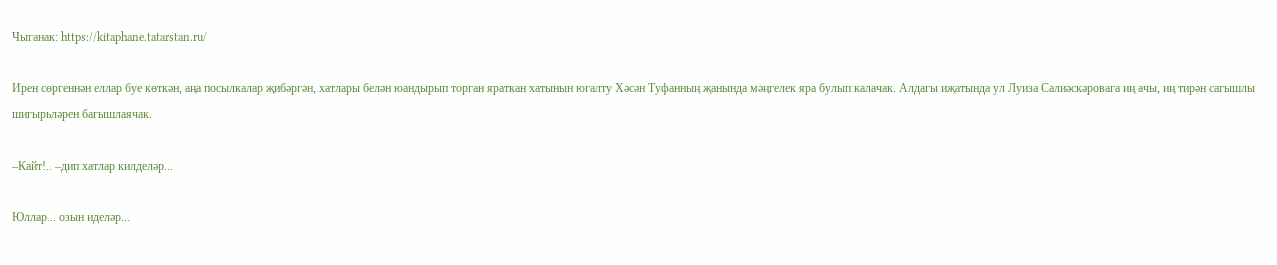Чыганак: https://kitaphane.tatarstan.ru/

Ирен сөргеннән еллар буе көткән, аңа посылкалар җибәргән, хатлары белән юандырып торган яраткан хатынын югалту Хәсән Туфанның җанында мәңгелек яра булып калачак. Алдагы иҗатында ул Луиза Салиәскәровага иң ачы, иң тирән сагышлы шигырьләрен багышлаячак.

–Кайт!.. –дип хатлар килделәр...

Юллар... озын иделәр...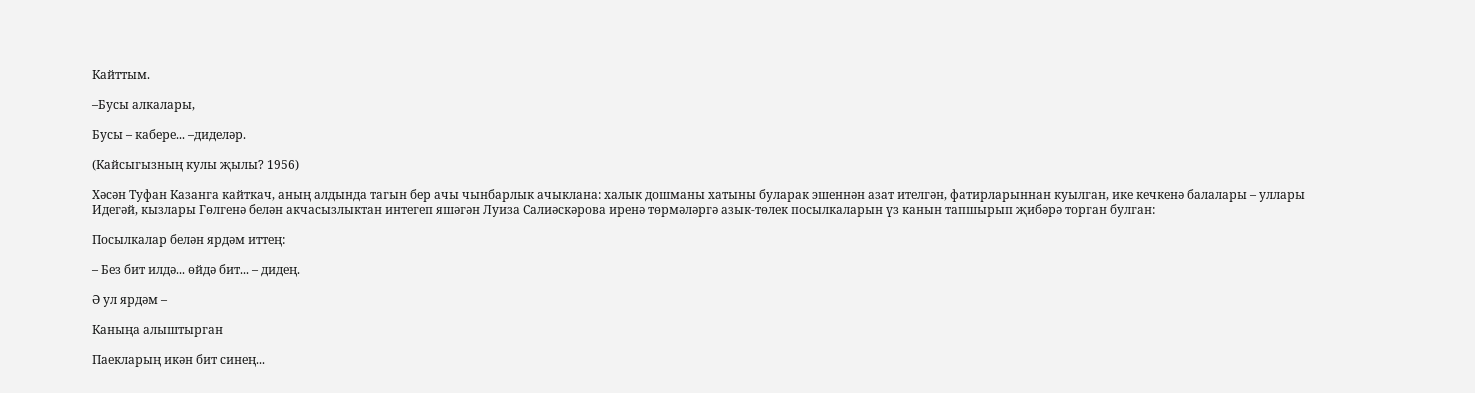Кайттым.

–Бусы алкалары,

Бусы – кабере... –диделәр.

(Кайсыгызның кулы җылы? 1956)

Хәсән Туфан Казанга кайткач, аның алдында тагын бер ачы чынбарлык ачыклана: халык дошманы хатыны буларак эшеннән азат ителгән, фатирларыннан куылган, ике кечкенә балалары – уллары Идегәй, кызлары Гөлгенә белән акчасызлыктан интегеп яшәгән Луиза Салиәскәрова иренә төрмәләргә азык-төлек посылкаларын үз канын тапшырып җибәрә торган булган:

Посылкалар белән ярдәм иттең:

– Без бит илдә... өйдә бит... – дидең.

Ә ул ярдәм –

Каныңа алыштырган

Паекларың икән бит синең...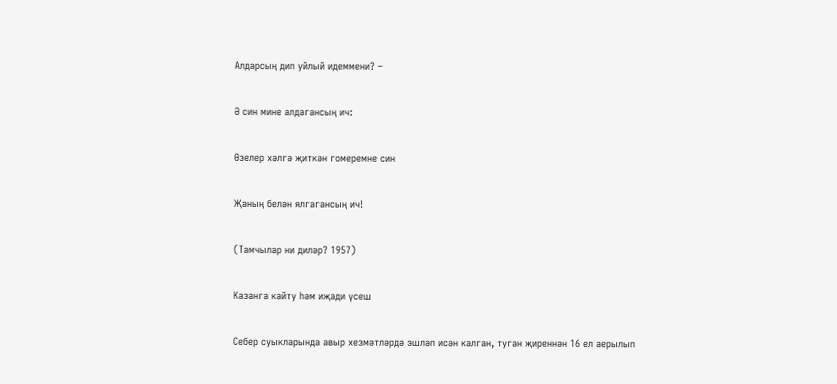Алдарсың дип уйлый идеммени? –

Ә син мине алдагансың ич:

Өзелер хәлгә җиткән гомеремне син

Җаның белән ялгагансың ич!

(Тамчылар ни диләр? 1957)

Казанга кайту һәм иҗади үсеш

Себер суыкларында авыр хезмәтләрдә эшләп исән калган, туган җиреннән 16 ел аерылып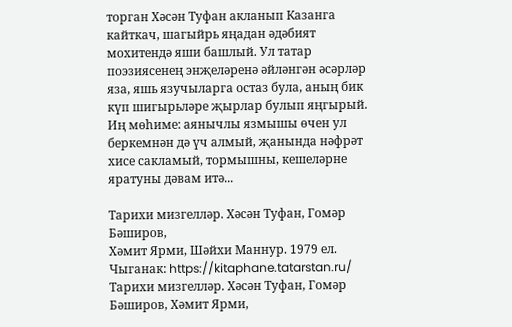торган Хәсән Туфан акланып Казанга кайткач, шагыйрь яңадан әдәбият мохитендә яши башлый. Ул татар поэзиясенең энҗеләренә әйләнгән әсәрләр яза, яшь язучыларга остаз була, аның бик күп шигырьләре җырлар булып яңгырый. Иң мөһиме: аянычлы язмышы өчен ул беркемнән дә үч алмый, җанында нәфрәт хисе сакламый, тормышны, кешеләрне яратуны дәвам итә...

Тарихи мизгелләр. Хәсән Туфан, Гомәр Бәширов,
Хәмит Ярми, Шәйхи Маннур. 1979 ел. Чыганак: https://kitaphane.tatarstan.ru/
Тарихи мизгелләр. Хәсән Туфан, Гомәр Бәширов, Хәмит Ярми,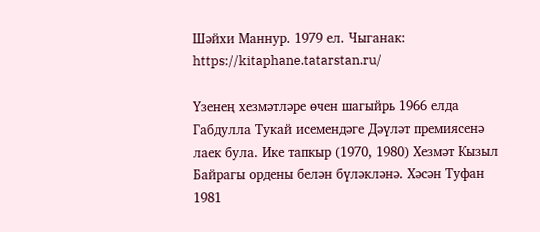Шәйхи Маннур. 1979 ел. Чыганак: https://kitaphane.tatarstan.ru/

Үзенең хезмәтләре өчен шагыйрь 1966 елда Габдулла Тукай исемендәге Дәүләт премиясенә лаек була. Ике тапкыр (1970, 1980) Хезмәт Кызыл Байрагы ордены белән бүләкләнә. Хәсән Туфан 1981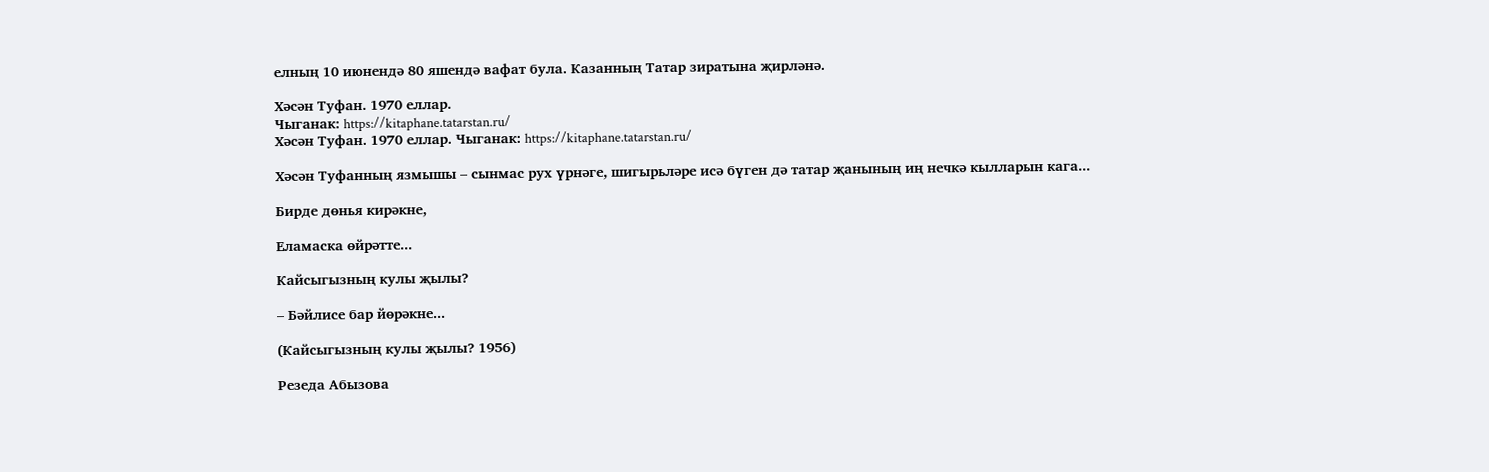елның 10 июнендә 80 яшендә вафат була. Казанның Татар зиратына җирләнә.

Хәсән Туфан. 1970 еллар.
Чыганак: https://kitaphane.tatarstan.ru/
Хәсән Туфан. 1970 еллар. Чыганак: https://kitaphane.tatarstan.ru/

Хәсән Туфанның язмышы – сынмас рух үрнәге, шигырьләре исә бүген дә татар җанының иң нечкә кылларын кага...

Бирде дөнья кирәкне,

Еламаска өйрәтте...

Кайсыгызның кулы җылы?

– Бәйлисе бар йөрәкне...

(Кайсыгызның кулы җылы? 1956)

Резеда Абызова